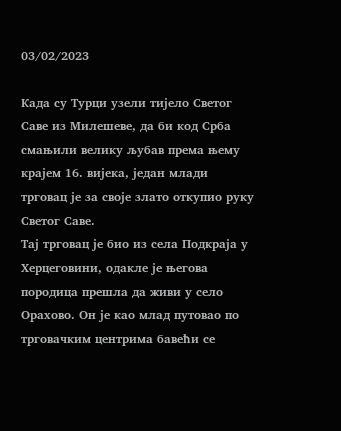03/02/2023

Када су Турци узели тијело Светог Саве из Милешеве, да би код Срба смањили велику љубав према њему крајем 16. вијека, један млади трговац је за своје злато откупио руку Светог Саве.
Тај трговац је био из села Подкраја у Херцеговини, одакле је његова породица прешла да живи у село Орахово. Он је као млад путовао по трговачким центрима бавећи се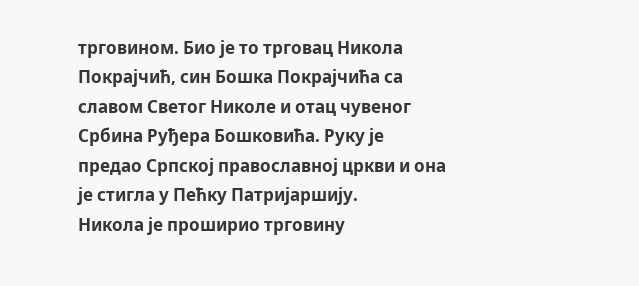трговином. Био је то трговац Никола Покрајчић, син Бошка Покрајчића са славом Светог Николе и отац чувеног Србина Руђера Бошковића. Руку је предао Српској православној цркви и она је стигла у Пећку Патријаршију.
Никола је проширио трговину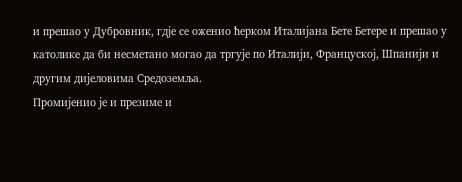и прешао у Дубровник, гдје се оженио ћерком Италијана Бете Бетере и прешао у католике да би несметано могао да тргује по Италији, Француској, Шпанији и другим дијеловима Средоземља.
Промијенио је и презиме и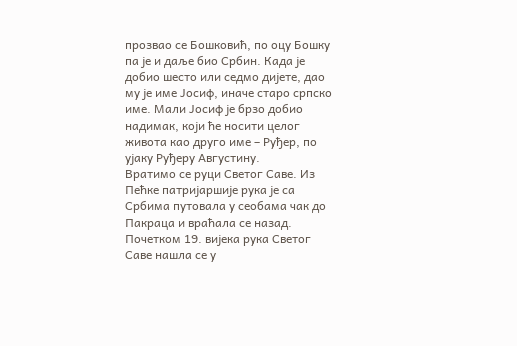прозвао се Бошковић, по оцу Бошку па је и даље био Србин. Када је добио шесто или седмо дијете, дао му је име Јосиф, иначе старо српско име. Мали Јосиф је брзо добио надимак, који ће носити целог живота као друго име – Руђер, по ујаку Руђеру Августину.
Вратимо се руци Светог Саве. Из Пећке патријаршије рука је са Србима путовала у сеобама чак до Пакраца и враћала се назад. Почетком 19. вијека рука Светог Саве нашла се у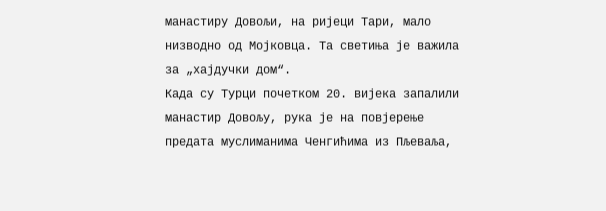манастиру Довољи, на ријеци Тари, мало низводно од Мојковца. Та светиња је важила за „хајдучки дом“.
Када су Турци почетком 20. вијека запалили манастир Довољу, рука је на повјерење предата муслиманима Ченгићима из Пљеваља,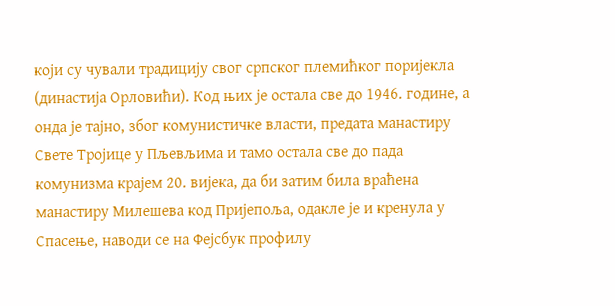који су чували традицију свог српског племићког поријекла (династија Орловићи). Код њих је остала све до 1946. године, а онда је тајно, због комунистичке власти, предата манастиру Свете Тројице у Пљевљима и тамо остала све до пада комунизма крајем 20. вијека, да би затим била враћена манастиру Милешева код Пријепоља, одакле је и кренула у Спасење, наводи се на Фејсбук профилу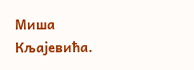Миша Кљајевића.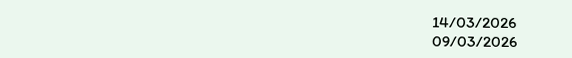14/03/2026
09/03/2026